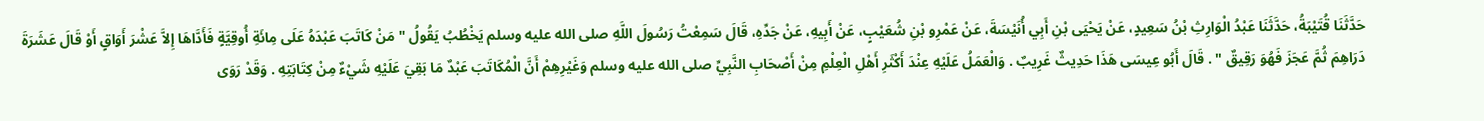حَدَّثَنَا قُتَيْبَةُ، حَدَّثَنَا عَبْدُ الْوَارِثِ بْنُ سَعِيدٍ، عَنْ يَحْيَى بْنِ أَبِي أُنَيْسَةَ، عَنْ عَمْرِو بْنِ شُعَيْبٍ، عَنْ أَبِيهِ، عَنْ جَدِّهِ، قَالَ سَمِعْتُ رَسُولَ اللَّهِ صلى الله عليه وسلم يَخْطُبُ يَقُولُ " مَنْ كَاتَبَ عَبْدَهُ عَلَى مِائَةِ أُوقِيَّةٍ فَأَدَّاهَا إِلاَّ عَشْرَ أَوَاقٍ أَوْ قَالَ عَشَرَةَ دَرَاهِمَ ثُمَّ عَجَزَ فَهُوَ رَقِيقٌ " . قَالَ أَبُو عِيسَى هَذَا حَدِيثٌ غَرِيبٌ . وَالْعَمَلُ عَلَيْهِ عِنْدَ أَكْثَرِ أَهْلِ الْعِلْمِ مِنْ أَصْحَابِ النَّبِيِّ صلى الله عليه وسلم وَغَيْرِهِمْ أَنَّ الْمُكَاتَبَ عَبْدٌ مَا بَقِيَ عَلَيْهِ شَيْءٌ مِنْ كِتَابَتِهِ . وَقَدْ رَوَى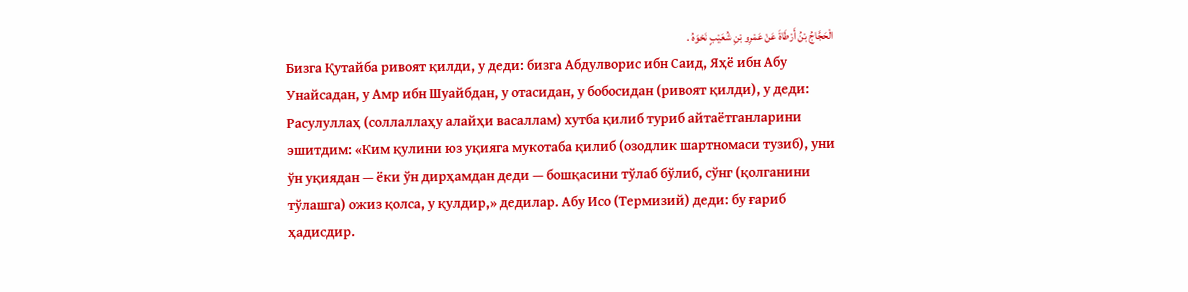الْحَجَّاجُ بْنُ أَرْطَاةَ عَنْ عَمْرِو بْنِ شُعَيْبٍ نَحْوَهُ .
Бизга Қутайба ривоят қилди, у деди: бизга Абдулворис ибн Саид, Яҳё ибн Абу Унайсадан, у Амр ибн Шуайбдан, у отасидан, у бобосидан (ривоят қилди), у деди: Расулуллаҳ (соллаллаҳу алайҳи васаллам) хутба қилиб туриб айтаётганларини эшитдим: «Ким қулини юз уқияга мукотаба қилиб (озодлик шартномаси тузиб), уни ўн уқиядан — ёки ўн дирҳамдан деди — бошқасини тўлаб бўлиб, сўнг (қолганини тўлашга) ожиз қолса, у қулдир,» дедилар. Абу Исо (Термизий) деди: бу ғариб ҳадисдир.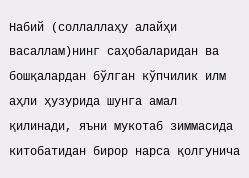Набий (соллаллаҳу алайҳи васаллам)нинг саҳобаларидан ва бошқалардан бўлган кўпчилик илм аҳли ҳузурида шунга амал қилинади, яъни мукотаб зиммасида китобатидан бирор нарса қолгунича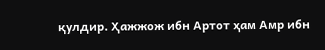қулдир. Ҳажжож ибн Артот ҳам Амр ибн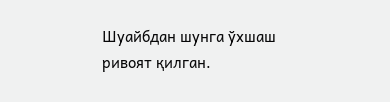Шуайбдан шунга ўхшаш ривоят қилган.